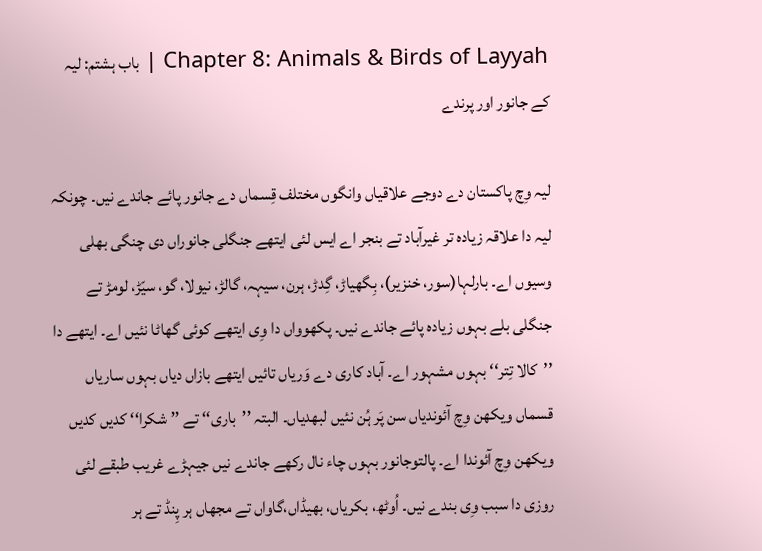Chapter 8: Animals & Birds of Layyah | باب ہشتم: لیہ کے جانور اور پرندے

لیہ وِچ پاکستان دے دوجے علاقیاں وانگوں مختلف قِسماں دے جانور پائے جاندے نیں۔ چونکہ لیہ دا علاقہ زیادہ تر غیرآباد تے بنجر اے ایس لئی ایتھے جنگلی جانوراں دی چنگی بھلی وسیوں اے۔ بارلہا(سور، خنزیر)، بِگھیاڑ، گِدڑ، ہرن، سیہہ، گالڑ، نیولا، گو، سیّڑ، لومڑ تے جنگلی بلے بہوں زیادہ پائے جاندے نیں۔ پکھوواں دا وِی ایتھے کوئی گھاٹا نئیں اے۔ ایتھے دا ’’کالا تِتر‘‘ بہوں مشہور اے۔ آباد کاری دے وَریاں تائیں ایتھے بازاں دیاں بہوں ساریاں قسماں ویکھن وِچ آئوندیاں سن پَر ہُن نئیں لبھدیاں۔ البتہ ’’باری‘‘ تے ’’شکرا‘‘ کدیں کدیں ویکھن وِچ آئوندا اے۔ پالتوجانور بہوں چاء نال رکھے جاندے نیں جیہڑے غریب طبقے لئی روزی دا سبب وِی بندے نیں۔ اُوٹھ، بکریاں، بھیڈاں،گاواں تے مجھاں ہر پِنڈ تے ہر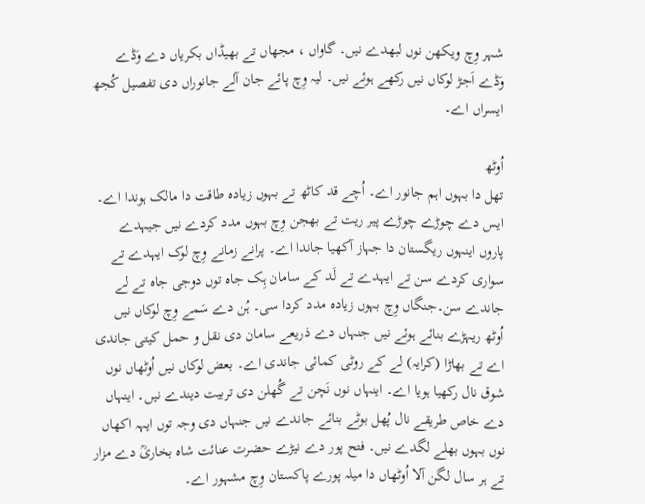شہر وِچ ویکھن نوں لبھدے نیں۔ گاواں ، مجھاں تے بھیڈاں بکریاں دے وَڈے وَڈے اَجڑ لوکاں نیں رکھے ہوئے نیں۔ لیہ وِچ پائے جان آلے جانوراں دی تفصیل کُجھ ایسراں اے۔

اُوٹھ
تھل دا بہوں اہم جانور اے۔ اُچے قد کاٹھ تے بہوں زیادہ طاقت دا مالک ہوندا اے۔ ایس دے چوڑے چوڑے پیر ریت تے بھجن وِچ بہوں مدد کردے نیں جیہدے پاروں اینہوں ریگستان دا جہاز آکھیا جاندا اے۔ پرانے زمانے وِچ لوک ایہدے تے سواری کردے سن تے ایہدے تے لَد کے سامان ہِک جاہ توں دوجی جاہ تے لے جاندے سن۔جنگاں وِچ بہوں زیادہ مدد کردا سی۔ ہُن دے سَمے وِچ لوکاں نیں اُوٹھ ریہڑے بنائے ہوئے نیں جنہاں دے ذریعے سامان دی نقل و حمل کیتی جاندی اے تے بھاڑا (کرایہ) لے کے روٹی کمائی جاندی اے۔ بعض لوکاں نیں اُوٹھاں نوں شوق نال رکھیا ہویا اے۔ اینہاں نوں نَچن تے گُھلن دی تربیت دیندے نیں۔ اینہاں دے خاص طریقے نال پُھل بوٹے بنائے جاندے نیں جنہاں دی وجہ توں ایہہ اکھاں نوں بہوں بھلے لگدے نیں۔ فتح پور دے نیڑے حضرت عنائت شاہ بخاریؒ دے مزار تے ہر سال لگن آلا اُوٹھاں دا میلہ پورے پاکستان وِچ مشہور اے۔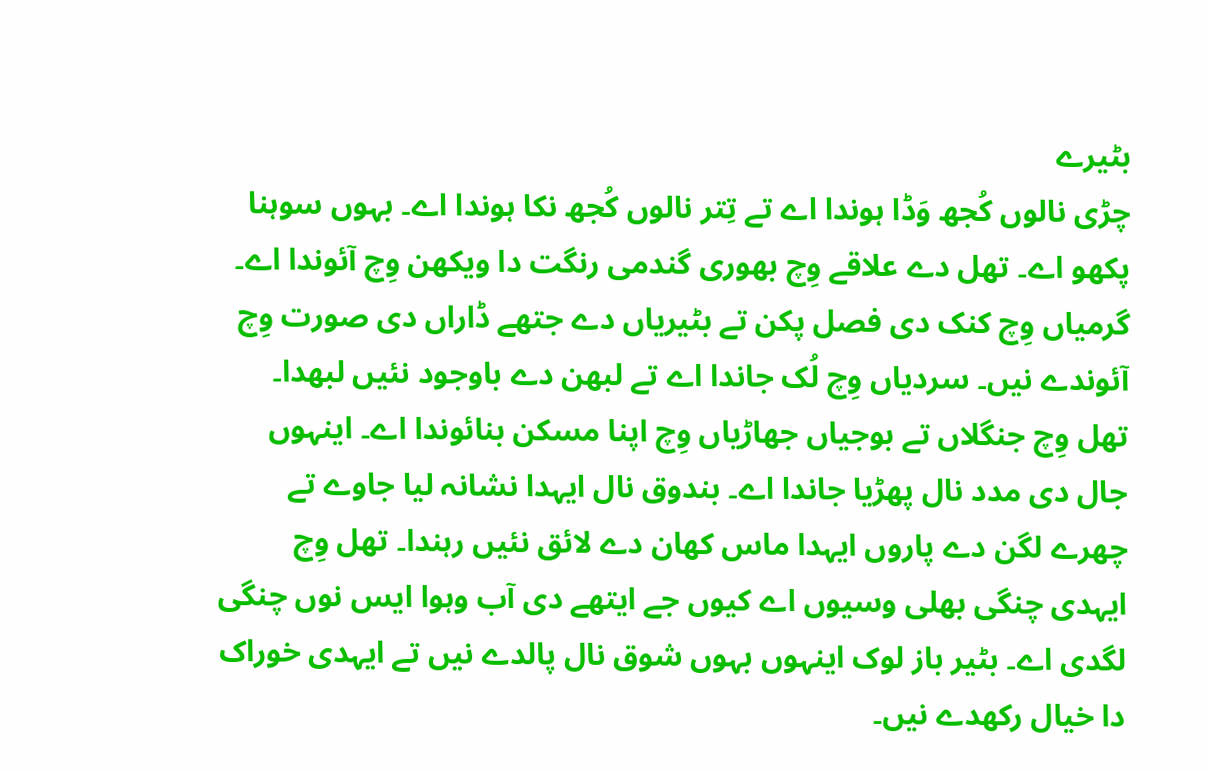بٹیرے
چڑی نالوں کُجھ وَڈا ہوندا اے تے تِتر نالوں کُجھ نکا ہوندا اے۔ بہوں سوہنا پکھو اے۔ تھل دے علاقے وِچ بھوری گندمی رنگت دا ویکھن وِچ آئوندا اے۔ گرمیاں وِچ کنک دی فصل پکن تے بٹیریاں دے جتھے ڈاراں دی صورت وِچ آئوندے نیں۔ سردیاں وِچ لُک جاندا اے تے لبھن دے باوجود نئیں لبھدا۔ تھل وِچ جنگلاں تے بوجیاں جھاڑیاں وِچ اپنا مسکن بنائوندا اے۔ اینہوں جال دی مدد نال پھڑیا جاندا اے۔ بندوق نال ایہدا نشانہ لیا جاوے تے چھرے لگن دے پاروں ایہدا ماس کھان دے لائق نئیں رہندا۔ تھل وِچ ایہدی چنگی بھلی وسیوں اے کیوں جے ایتھے دی آب وہوا ایس نوں چنگی لگدی اے۔ بٹیر باز لوک اینہوں بہوں شوق نال پالدے نیں تے ایہدی خوراک دا خیال رکھدے نیں۔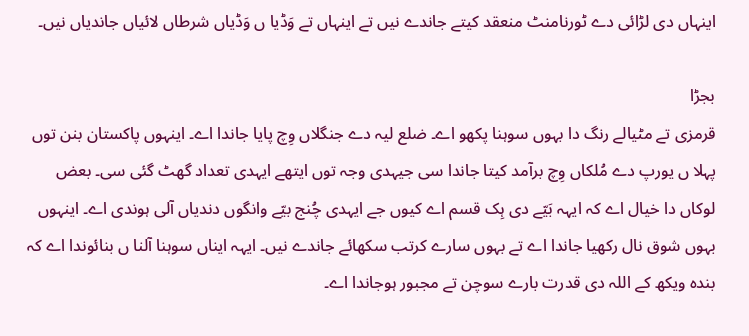اینہاں دی لڑائی دے ٹورنامنٹ منعقد کیتے جاندے نیں تے اینہاں تے وَڈیا ں وَڈیاں شرطاں لائیاں جاندیاں نیں۔

بجڑا
قرمزی تے مٹیالے رنگ دا بہوں سوہنا پکھو اے۔ ضلع لیہ دے جنگلاں وِچ پایا جاندا اے۔ اینہوں پاکستان بنن توں پہلا ں یورپ دے مُلکاں وِچ برآمد کیتا جاندا سی جیہدی وجہ توں ایتھے ایہدی تعداد گھٹ گئی سی۔ بعض لوکاں دا خیال اے کہ ایہہ بَیّے دی ہِک قسم اے کیوں جے ایہدی چُنج بیّے وانگوں دندیاں آلی ہوندی اے۔ اینہوں بہوں شوق نال رکھیا جاندا اے تے بہوں سارے کرتب سکھائے جاندے نیں۔ ایہہ ایناں سوہنا آلنا ں بنائوندا اے کہ بندہ ویکھ کے اللہ دی قدرت بارے سوچن تے مجبور ہوجاندا اے۔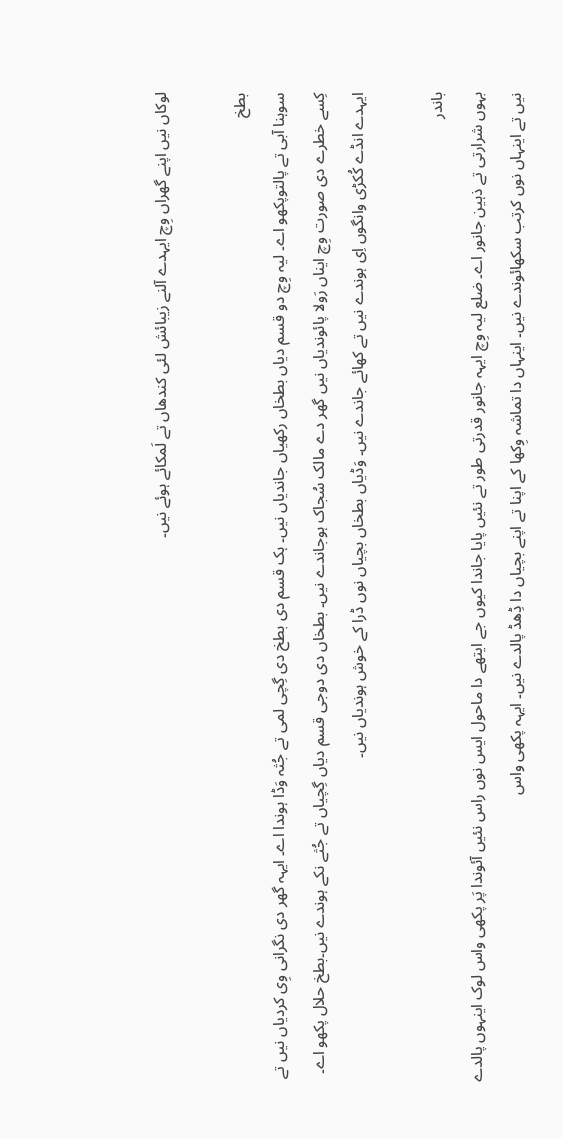لوکاں نیں اپنے گھراں وِچ ایہدے آلنے زیبائش لئی کندھاں تے لَمکائے ہوئے نیں۔

بطخ
سوہنا آبی تے پالتوپکھو اے۔ لیہ وِچ دو قسم دیاں بطخاں رکھیاں جاندیاں نیں۔ ہک قسم دی بطخ دی گِچی لمی تے جُثہ وَڈا ہوندا اے۔ ایہہ گھر دی نگرانی وِی کردیاں نیں تے کِسے خطرے دی صورت وِچ ایناں رَولا پائوندیاں نیں گھر دے مالک سُجاک ہوجاندے نیں۔ بطخاں دی دوجی قسم دیاں گِچیاں تے جُثے نکے ہوندے نیں۔بطخ حلال پکھو اے۔ ایہدے انڈے کُکڑی وانگوں اِی ہوندے نیں تے کھائے جاندے نیں۔ وَڈیاں بطخاں بچیاں نوں ڈرا کے خوش ہوندیاں نیں۔

باندر
بہوں شرارتی تے ذہین جانور اے۔ ضلع لیہ وِچ ایہہ جانور قدرتی طور تے نئیں پایا جاندا کیوں جے ایتھے دا ماحول ایس نوں راس نئیں آئوندا پَر پکھی واس لوک اینہوں پالدے نیں تے اینہاں نوں کرتب سکھائوندے نیں۔ اینہاں دا تماشہ وِکھا کے اپنا تے اپنے بچیاں دا ڈِھڈ پالدے نیں۔ ایہہ پکھی واس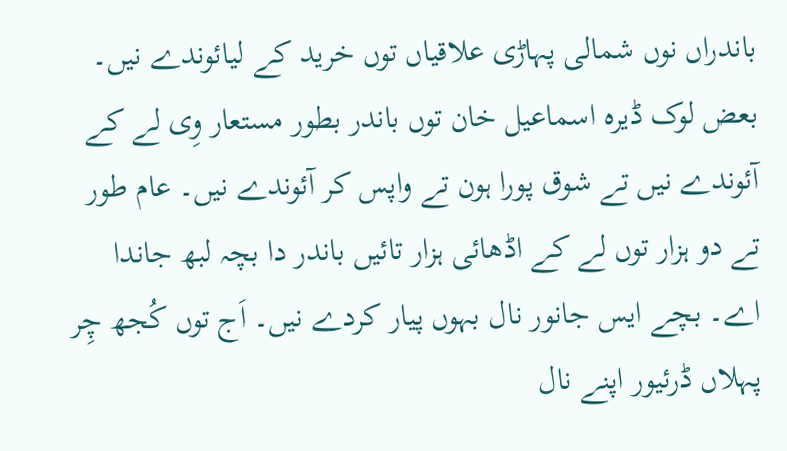باندراں نوں شمالی پہاڑی علاقیاں توں خرید کے لیائوندے نیں۔ بعض لوک ڈیرہ اسماعیل خان توں باندر بطور مستعار وِی لے کے آئوندے نیں تے شوق پورا ہون تے واپس کر آئوندے نیں۔ عام طور تے دو ہزار توں لے کے اڈھائی ہزار تائیں باندر دا بچہ لبھ جاندا اے۔ بچے ایس جانور نال بہوں پیار کردے نیں۔ اَج توں کُجھ چِر پہلاں ڈرئیور اپنے نال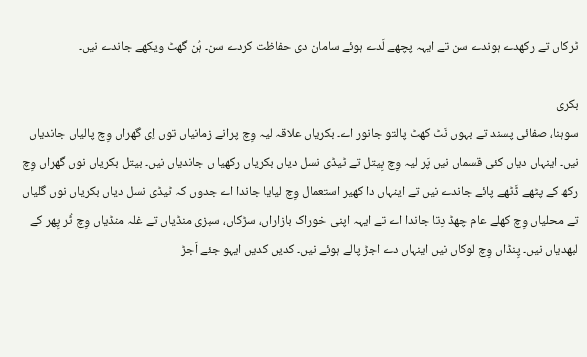ٹرکاں تے رکھدے ہوندے سن تے ایہہ پچھے لَدے ہوئے سامان دی حفاظت کردے سن۔ ہُن گھٹ ویکھے جاندے نیں۔

بکری
سوہنا، صفائی پسند تے بہوں نَٹ کھٹ پالتو جانور اے۔ بکریاں علاقہ لیہ وِچ پرانے زمانیاں توں اِی گھراں وِچ پالیاں جاندیاں نیں۔ اینہاں دیاں کئی قسماں نیں پَر لیہ وِچ بِیتل تے ٹیڈی نسل دیاں بکریاں رکھیا ں جاندیاں نیں۔ بیتل بکریاں نوں گھراں وِچ رکھ کے پٹھے ڈَٹھے پائے جاندے نیں تے اینہاں دا کھیر استعمال وِچ لیایا جاندا اے جدوں کہ ٹیڈی نسل دیاں بکریاں نوں گلیاں تے محلیاں وِچ کھلے عام چھڈ دِتا جاندا اے تے ایہہ اپنی خوراک بازاراں، سڑکاں، سبزی منڈیاں تے غلہ منڈیاں وِچ ٹُر پِھر کے لبھدیاں نیں۔ پِنڈاں وِچ لوکاں نیں اینہاں دے اجڑ پالے ہوئے نیں۔ کدیں کدیں ایہو جئے اَجڑ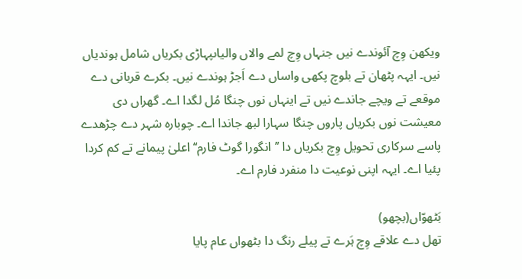ویکھن وِچ آئوندے نیں جنہاں وِچ لمے والاں والیاںپہاڑی بکریاں شامل ہوندیاں نیں۔ ایہہ پٹھان تے بلوچ پکھی واساں دے اَجڑ ہوندے نیں۔ بکرے قربانی دے موقعے تے ویچے جاندے نیں تے اینہاں نوں چنگا مُل لگدا اے۔ گھراں دی معیشت نوں بکریاں پاروں چنگا سہارا لبھ جاندا اے۔ چوبارہ شہر دے چڑھدے پاسے سرکاری تحویل وِچ بکریاں دا ’’انگورا گوٹ فارم‘‘ اعلیٰ پیمانے تے کم کردا پئیا اے۔ ایہہ اپنی نوعیت دا منفرد فارم اے۔

بَٹھوّاں(بچھو)
تھل دے علاقے وِچ ہَرے تے پیلے رنگ دا بٹھواں عام پایا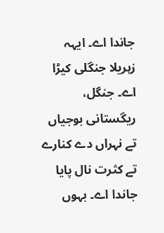جاندا اے۔ ایہہ زہریلا جنگلی کیڑا اے۔ جنگل، ریگستانی بوجیاں تے نہراں دے کنارے تے کثرت نال پایا جاندا اے۔ بہوں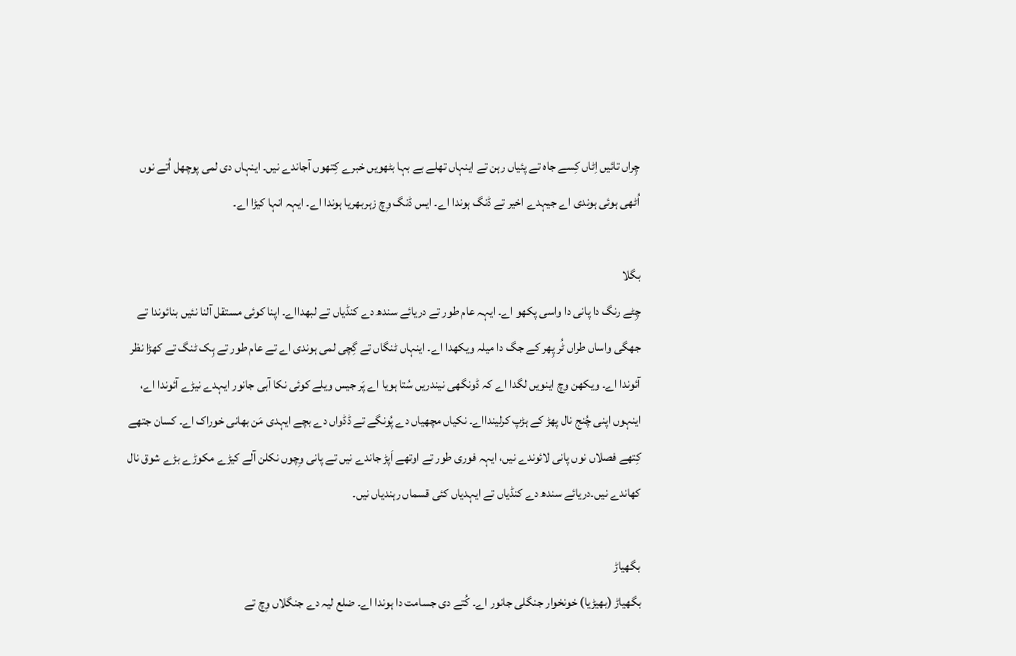چِراں تائیں اِٹاں کِسے جاہ تے پئیاں رہن تے اینہاں تھلے بے بہا بٹھویں خبرے کِتھوں آجاندے نیں۔ اینہاں دی لمی پوچھل اُتے نوں اُٹھی ہوئی ہوندی اے جیہدے اخیر تے ڈنگ ہوندا اے۔ ایس ڈنگ وِچ زہربھریا ہوندا اے۔ ایہہ انہا کیڑا اے۔

بگلا
چِٹے رنگ دا پانی دا واسی پکھو اے۔ ایہہ عام طور تے دریائے سندھ دے کنڈیاں تے لبھدااے۔ اپنا کوئی مستقل آلنا نئیں بنائوندا تے جھگی واساں طراں ٹُر پِھر کے جگ دا میلہ ویکھدا اے۔ اینہاں ٹنگاں تے گِچی لمی ہوندی اے تے عام طور تے ہِک ٹنگ تے کھڑا نظر آئوندا اے۔ ویکھن وِچ اینویں لگدا اے کہ ڈونگھی نیندریں سُتا ہویا اے پَر جیس ویلے کوئی نکا آبی جانور ایہدے نیڑے آئوندا اے، اینہوں اپنی چُنج نال پھڑ کے ہڑپ کرلیندااے۔ نکیاں مچھیاں دے پُونگے تے ڈڈواں دے بچے ایہدی مَن بھانی خوراک اے۔ کسان جتھے کِتھے فصلاں نوں پانی لائوندے نیں، ایہہ فوری طور تے اوتھے اَپڑ جاندے نیں تے پانی وِچوں نکلن آلے کیڑے مکوڑے بڑے شوق نال کھاندے نیں۔دریائے سندھ دے کنڈیاں تے ایہدیاں کئی قسماں رہندیاں نیں۔

بگھیاڑ
بگھیاڑ (بھیڑیا) خونخوار جنگلی جانور اے۔ کُتے دی جسامت دا ہوندا اے۔ ضلع لیہ دے جنگلاں وِچ تے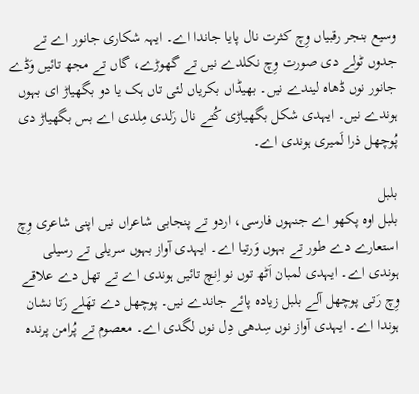وسیع بنجر رقبیاں وِچ کثرت نال پایا جاندا اے۔ ایہہ شکاری جانور اے تے جدوں ٹولے دی صورت وِچ نکلدے نیں تے گھوڑے، گاں تے مجھ تائیں وَڈے جانور نوں ڈھاہ لیندے نیں۔ بھیڈاں بکریاں لئی تاں ہک یا دو بگھیاڑ ای بہوں ہوندے نیں۔ ایہدی شکل بگھیاڑی کُتے نال رَلدی مِلدی اے بس بگھیاڑ دی پُوچھل ذرا لَمیری ہوندی اے۔

بلبل
بلبل اوہ پکھو اے جنہوں فارسی، اردو تے پنجابی شاعراں نیں اپنی شاعری وِچ استعارے دے طور تے بہوں وَرتیا اے۔ ایہدی آواز بہوں سریلی تے رسیلی ہوندی اے۔ ایہدی لمبان اَٹھ توں نو اِنچ تائیں ہوندی اے تے تھل دے علاقے وِچ رَتی پوچھل آلے بلبل زیادہ پائے جاندے نیں۔ پوچھل دے تھَلے رَتا نشان ہوندا اے۔ ایہدی آواز نوں سِدھی دِل نوں لگدی اے۔ معصوم تے پُرامن پرندہ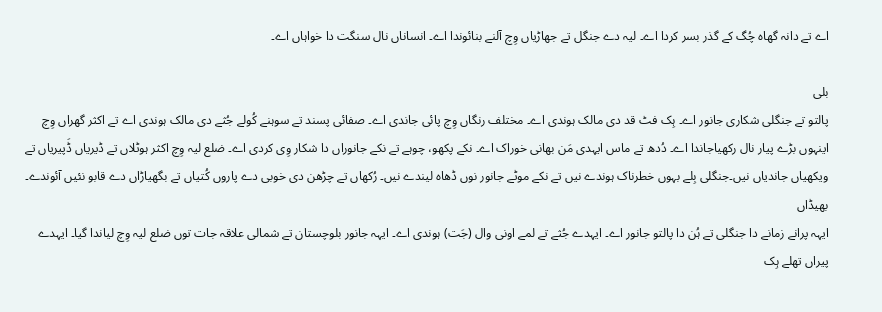اے تے دانہ گھاہ چُگ کے گذر بسر کردا اے۔ لیہ دے جنگل تے جھاڑیاں وِچ آلنے بنائوندا اے۔ انساناں نال سنگت دا خواہاں اے۔

بلی
پالتو تے جنگلی شکاری جانور اے۔ ہِک فٹ قد دی مالک ہوندی اے۔ مختلف رنگاں وِچ پائی جاندی اے۔ صفائی پسند تے سوہنے کُولے جُثے دی مالک ہوندی اے تے اکثر گھراں وِچ اینہوں بڑے پیار نال رکھیاجاندا اے۔ دُدھ تے ماس ایہدی مَن بھانی خوراک اے۔ نکے پکھو، چوہے تے نکے جانوراں دا شکار وِی کردی اے۔ ضلع لیہ وِچ اکثر ہوٹلاں تے ڈیریاں ڈَپیریاں تے ویکھیاں جاندیاں نیں۔جنگلی بِلے بہوں خطرناک ہوندے نیں تے نکے موٹے جانور نوں ڈھاہ لیندے نیں۔ رُکھاں تے چڑھن دی خوبی دے پاروں کُتیاں تے بگھیاڑاں دے قابو نئیں آئوندے۔
بھیڈاں
ایہہ پرانے زمانے دا جنگلی تے ہُن دا پالتو جانور اے۔ ایہدے جُثے تے لمے اونی وال (جَت) ہوندی اے۔ ایہہ جانور بلوچستان تے شمالی علاقہ جات توں ضلع لیہ وِچ لیاندا گیا۔ ایہدے پیراں تھلے ہِک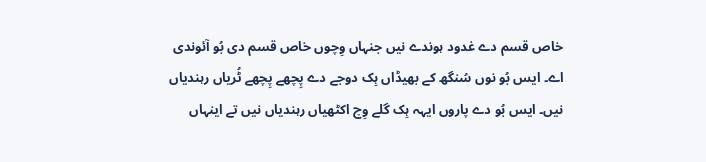خاص قسم دے غدود ہوندے نیں جنہاں وِچوں خاص قسم دی بُو آئوندی اے۔ ایس بُو نوں سُنگھ کے بھیڈاں ہِک دوجے دے پِچھے پِچھے ٹُریاں رہندیاں نیں۔ ایس بُو دے پاروں ایہہ ہِک گلے وِچ اکٹھیاں رہندیاں نیں تے اینہاں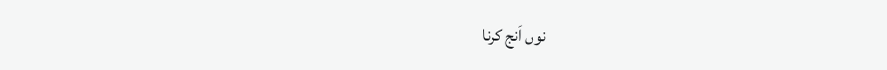نوں اَنج کرنا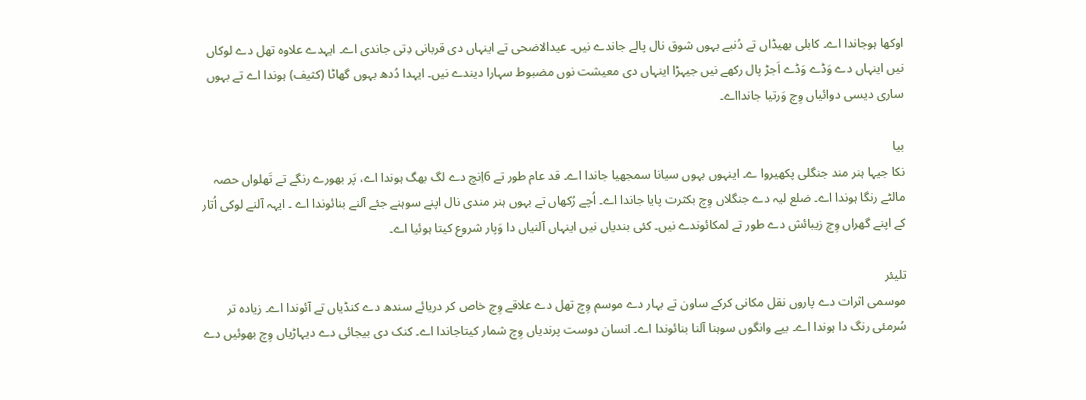اوکھا ہوجاندا اے۔ کابلی بھیڈاں تے دُنبے بہوں شوق نال پالے جاندے نیں۔ عیدالاضحی تے اینہاں دی قربانی دِتی جاندی اے۔ ایہدے علاوہ تھل دے لوکاں نیں اینہاں دے وَڈے وَڈے اَجڑ پال رکھے نیں جیہڑا اینہاں دی معیشت نوں مضبوط سہارا دیندے نیں۔ ایہدا دُدھ بہوں گھاٹا (کثیف) ہوندا اے تے بہوں ساری دیسی دوائیاں وِچ وَرتیا جاندااے۔

بیا
نکا جیہا ہنر مند جنگلی پکھیروا ے۔ اینہوں بہوں سیانا سمجھیا جاندا اے۔ قد عام طور تے 6اِنچ دے لگ بھگ ہوندا اے، پَر بھورے رنگے تے تَھلواں حصہ مالٹے رنگا ہوندا اے۔ ضلع لیہ دے جنگلاں وِچ بکثرت پایا جاندا اے۔ اُچے رُکھاں تے بہوں ہنر مندی نال اپنے سوہنے جئے آلنے بنائوندا اے ۔ ایہہ آلنے لوکی اُتار کے اپنے گھراں وِچ زیبائش دے طور تے لمکائوندے نیں۔ کئی بندیاں نیں اینہاں آلنیاں دا وَپار شروع کیتا ہوئیا اے۔

تلیئر
موسمی اثرات دے پاروں نقل مکانی کرکے ساون تے بہار دے موسم وِچ تھل دے علاقے وِچ خاص کر دریائے سندھ دے کنڈیاں تے آئوندا اے۔ زیادہ تر سُرمئی رنگ دا ہوندا اے۔ بیے وانگوں سوہنا آلنا بنائوندا اے۔ انسان دوست پرندیاں وِچ شمار کیتاجاندا اے۔ کنک دی بیجائی دے دیہاڑیاں وِچ بھوئیں دے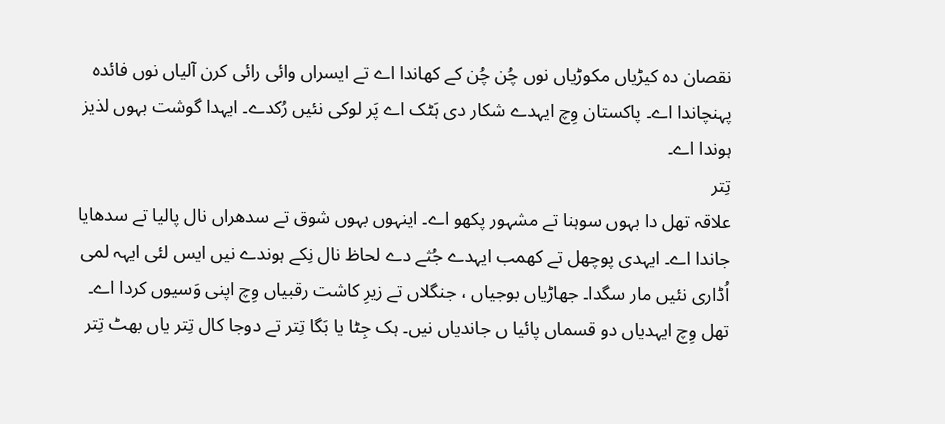نقصان دہ کیڑیاں مکوڑیاں نوں چُن چُن کے کھاندا اے تے ایسراں وائی رائی کرن آلیاں نوں فائدہ پہنچاندا اے۔ پاکستان وِچ ایہدے شکار دی ہَٹک اے پَر لوکی نئیں رُکدے۔ ایہدا گوشت بہوں لذیز ہوندا اے۔
تِتر
علاقہ تھل دا بہوں سوہنا تے مشہور پکھو اے۔ اینہوں بہوں شوق تے سدھراں نال پالیا تے سدھایا جاندا اے۔ ایہدی پوچھل تے کھمب ایہدے جُثے دے لحاظ نال نِکے ہوندے نیں ایس لئی ایہہ لمی اُڈاری نئیں مار سگدا۔ جھاڑیاں بوجیاں ، جنگلاں تے زیرِ کاشت رقبیاں وِچ اپنی وَسیوں کردا اے۔ تھل وِچ ایہدیاں دو قسماں پائیا ں جاندیاں نیں۔ ہک جِٹا یا بَگا تِتر تے دوجا کال تِتر یاں بھٹ تِتر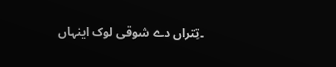۔تِتراں دے شوقی لوک اینہاں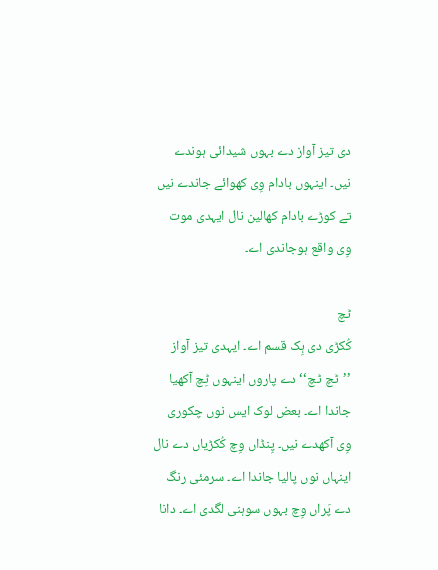دی تیز آواز دے بہوں شیدائی ہوندے نیں۔ اینہوں بادام وِی کھوائے جاندے نیں تے کوڑے بادام کھالین نال ایہدی موت وِی واقع ہوجاندی اے۔

ٹچ
کُکڑی دی ہِک قسم اے۔ ایہدی تیز آواز ’’ٹچ ٹچ‘‘ دے پاروں اینہوں ٹِچ آکھیا جاندا اے۔ بعض لوک ایس نوں چکوری وِی آکھدے نیں۔ پِنڈاں وِچ کُکڑیاں دے نال اینہاں نوں پالیا جاندا اے۔ سرمئی رنگ دے پَراں وِچ بہوں سوہنی لگدی اے۔ دانا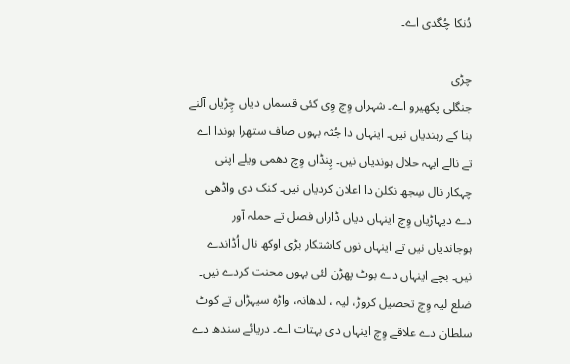دُنکا چُگدی اے۔

چڑی
جنگلی پکھیرو اے۔ شہراں وِچ وِی کئی قسماں دیاں چِڑیاں آلنے بنا کے رہندیاں نیں۔ اینہاں دا جُثہ بہوں صاف ستھرا ہوندا اے تے نالے ایہہ حلال ہوندیاں نیں۔ پِنڈاں وِچ دھمی ویلے اپنی چہکار نال سِجھ نکلن دا اعلان کردیاں نیں۔ کنک دی واڈھی دے دیہاڑیاں وِچ اینہاں دیاں ڈاراں فصل تے حملہ آور ہوجاندیاں نیں تے اینہاں نوں کاشتکار بڑی اوکھ نال اُڈاندے نیں۔ بچے اینہاں دے بوٹ پھڑن لئی بہوں محنت کردے نیں۔ ضلع لیہ وِچ تحصیل کروڑ، لیہ ، لدھانہ، واڑہ سیہڑاں تے کوٹ سلطان دے علاقے وِچ اینہاں دی بہتات اے۔ دریائے سندھ دے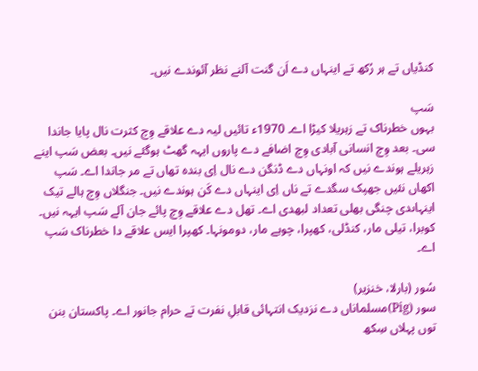کنڈیاں تے ہر رُکھ تے اینہاں دے اَن گنت آلنے نظر آئوندے نیں۔

سَپ
بہوں خطرناک تے زہریلا کیڑا اے۔ 1970ء تائیں لیہ دے علاقے وِچ کثرت نال پایا جاندا سی۔ بعد وِچ انسانی آبادی وِچ اضافے دے پاروں ایہہ گھٹ ہوگئے نیں۔ بعض سَپ اینے زہریلے ہوندے نیں کہ اونہاں دے ڈنگن دے نال اِی بندہ تھاں تے مر جاندا اے۔ سَپ اکھاں نئیں جھپک سگدے تے ناں اِی اینہاں دے کَن ہوندے نیں۔ جنگلاں وِچ ہالے تیک اینہاںدی چنگی بھلی تعداد لبھدی اے۔ تھل دے علاقے وِچ پائے جان آلے سَپ ایہہ نیں۔ کوبرا، تیلی مار، کنڈلی، کھپرا، چوہے مار، دومونہا۔ کھپرا ایس علاقے دا خطرناک سَپ اے۔

سُور (بارلا، خنزیر)
سور (Pig)مسلماناں دے نزدیک انتہائی قابلِ نفرت تے حرام جانور اے۔ پاکستان بنن توں پہلاں سِکھ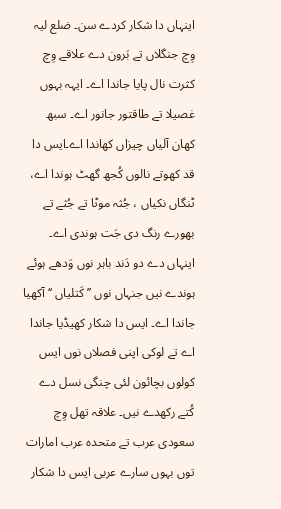اینہاں دا شکار کردے سن۔ ضلع لیہ وِچ جنگلاں تے بَرون دے علاقے وِچ کثرت نال پایا جاندا اے۔ ایہہ بہوں غصیلا تے طاقتور جانور اے۔ سبھ کھان آلیاں چیزاں کھاندا اے۔ایس دا قد کھوتے نالوں کُجھ گھٹ ہوندا اے، ٹنگاں نکیاں ، جُثہ موٹا تے جُثے تے بھورے رنگ دی جَت ہوندی اے۔ اینہاں دے دو دَند باہر نوں وَدھے ہوئے ہوندے نیں جنہاں نوں ’’کَتلیاں ‘‘ آکھیا جاندا اے۔ ایس دا شکار کھیڈیا جاندا اے تے لوکی اپنی فصلاں نوں ایس کولوں بچائون لئی چنگی نسل دے کُتے رکھدے نیں۔ علاقہ تھل وِچ سعودی عرب تے متحدہ عرب امارات توں بہوں سارے عربی ایس دا شکار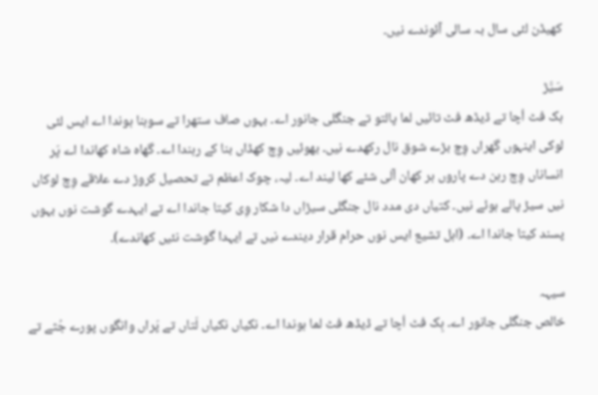کھیڈن لئی سال بہ سالی آئوندے نیں۔

سَیَّڑ
ہک فٹ اُچا تے ڈیڈھ فٹ تائیں لما پالتو تے جنگلی جانور اے۔ بہوں صاف ستھرا تے سوہنا ہوندا اے ایس لئی لوکی اینہوں گھراں وِچ بڑے شوق نال رکھدے نیں۔ بھوئیں وِچ کھڈاں بنا کے رہندا اے۔ گھاہ شاہ کھاندا اے پَر انساناں وِچ رہن دے پاروں ہر کھان آلی شئے کھا لیند اے۔ لیہ، چوک اعظم تے تحصیل کروڑ دے علاقے وِچ لوکاں نیں سیڑ پالے ہوئے نیں۔ کتیاں دی مدد نال جنگلی سیڑاں دا شکار وِی کیتا جاندا اے تے ایہدے گوشت نوں بہوں پسند کیتا جاندا اے۔ (اہل تشیع ایس نوں حرام قرار دیندے نیں تے ایہدا گوشت نئیں کھاندے)۔

سیہہ
خالص جنگلی جانور اے۔ ہِک فٹ اُچا تے ڈیڈھ فٹ لما ہوندا اے۔ نکیاں نکیاں لَتاں تے پَراں وانگوں پورے جُثے تے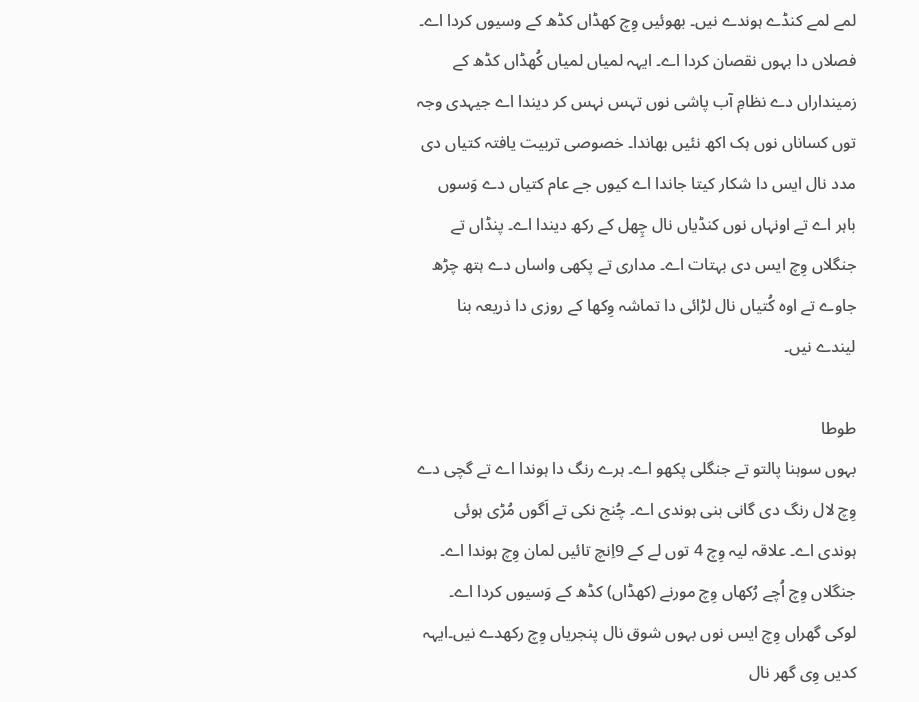لمے لمے کنڈے ہوندے نیں۔ بھوئیں وِچ کھڈاں کڈھ کے وسیوں کردا اے۔ فصلاں دا بہوں نقصان کردا اے۔ ایہہ لمیاں لمیاں کُھڈاں کڈھ کے زمینداراں دے نظامِ آب پاشی نوں تہس نہس کر دیندا اے جیہدی وجہ توں کساناں نوں ہک اکھ نئیں بھاندا۔ خصوصی تربیت یافتہ کتیاں دی مدد نال ایس دا شکار کیتا جاندا اے کیوں جے عام کتیاں دے وَسوں باہر اے تے اونہاں نوں کنڈیاں نال چِھل کے رکھ دیندا اے۔ پنڈاں تے جنگلاں وِچ ایس دی بہتات اے۔ مداری تے پکھی واساں دے ہتھ چڑھ جاوے تے اوہ کُتیاں نال لڑائی دا تماشہ وِکھا کے روزی دا ذریعہ بنا لیندے نیں۔

طوطا
بہوں سوہنا پالتو تے جنگلی پکھو اے۔ ہرے رنگ دا ہوندا اے تے گچی دے وِچ لال رنگ دی گانی بنی ہوندی اے۔ چُنج نکی تے اَگوں مُڑی ہوئی ہوندی اے۔ علاقہ لیہ وِچ 4 توں لے کے 9اِنچ تائیں لمان وِچ ہوندا اے۔ جنگلاں وِچ اُچے رُکھاں وِچ مورنے (کھڈاں) کڈھ کے وَسیوں کردا اے۔ لوکی گھراں وِچ ایس نوں بہوں شوق نال پنجریاں وِچ رکھدے نیں۔ایہہ کدیں وِی گھر نال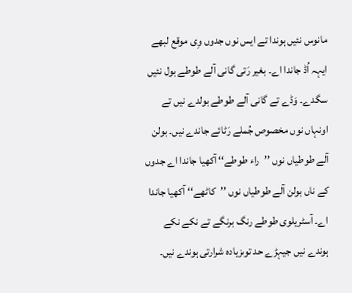مانوس نئیں ہوندا تے ایس نوں جدوں وِی موقع لبھے ایہہ اُڈ جاندا اے۔ بغیر رَتی گانی آلے طوطے بول نئیں سگدے۔ وَڈے تے گانی آلے طوطے بولدے نیں تے اونہاں نوں مخصوص جُملے رَٹائے جاندے نیں۔ بولن آلے طوطیاں نوں ’’راء طوطے‘‘ آکھیا جاندا اے جدوں کے ناں بولن آلے طوطیاں نوں ’’کاٹھے‘‘ آکھیا جاندا اے۔ آسٹریلوی طوطے رنگ برنگے تے نکے نکے ہوندے نیں جیہڑے حد توںزیادہ شرارتی ہوندے نیں۔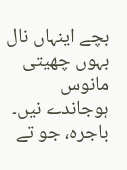بچے اینہاں نال بہوں چھیتی مانوس ہوجاندے نیں۔ باجرہ، جو تے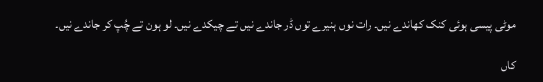موٹی پیسی ہوئی کنک کھاندے نیں۔ رات نوں ہنیرے توں ڈر جاندے نیں تے چیکدے نیں۔ لو ہون تے چُپ کر جاندے نیں۔

کاں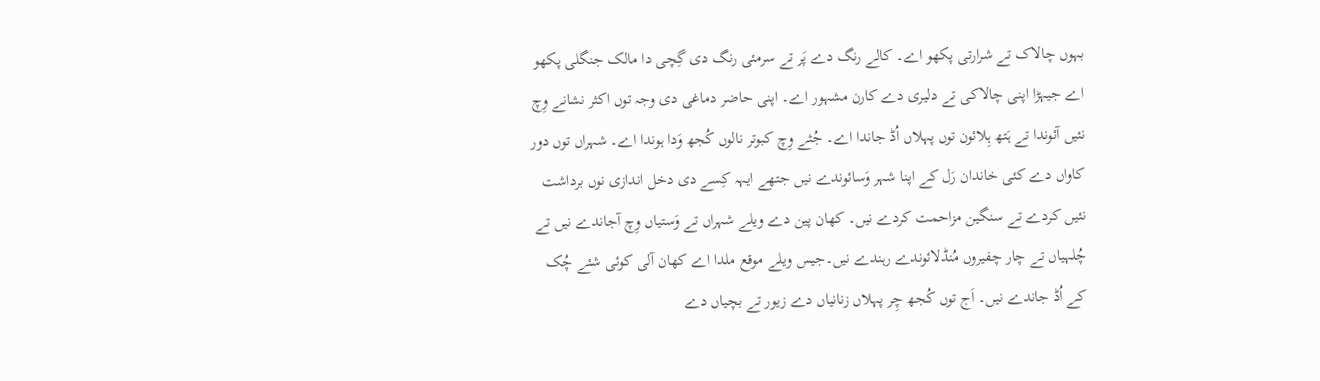بہوں چالاک تے شرارتی پکھو اے۔ کالے رنگ دے پَر تے سرمئی رنگ دی گِچی دا مالک جنگلی پکھو اے جیہڑا اپنی چالاکی تے دلیری دے کارن مشہور اے۔ اپنی حاضر دماغی دی وجہ توں اکثر نشانے وِچ نئیں آئوندا تے ہَتھ ہِلائون توں پہلاں اُڈ جاندا اے۔ جُثے وِچ کبوتر نالوں کُجھ وَدا ہوندا اے۔ شہراں توں دور کاواں دے کئی خاندان رَل کے اپنا شہر وَسائوندے نیں جتھے ایہہ کِسے دی دخل اندازی نوں برداشت نئیں کردے تے سنگین مزاحمت کردے نیں۔ کھان پین دے ویلے شہراں تے وَستیاں وِچ آجاندے نیں تے چُلہیاں تے چار چفیروں مُنڈلائوندے رہندے نیں۔جیس ویلے موقع ملدا اے کھان آلی کوئی شئے چُک کے اُڈ جاندے نیں۔ اَج توں کُجھ چِر پہلاں زنانیاں دے زیور تے بچیاں دے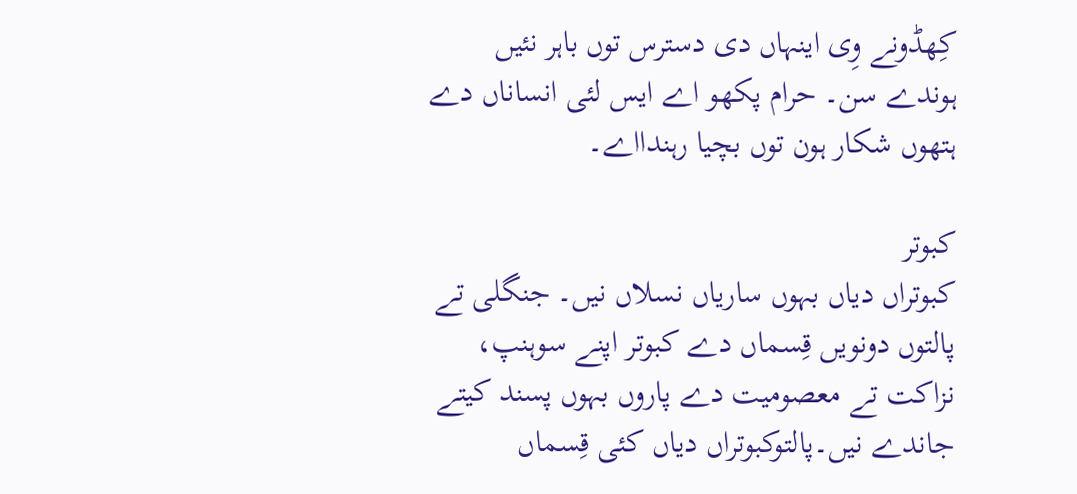کِھڈونے وِی اینہاں دی دسترس توں باہر نئیں ہوندے سن۔ حرام پکھو اے ایس لئی انساناں دے ہتھوں شکار ہون توں بچیا رہندااے۔

کبوتر
کبوتراں دیاں بہوں ساریاں نسلاں نیں۔ جنگلی تے پالتوں دونویں قِسماں دے کبوتر اپنے سوہنپ، نزاکت تے معصومیت دے پاروں بہوں پسند کیتے جاندے نیں۔پالتوکبوتراں دیاں کئی قِسماں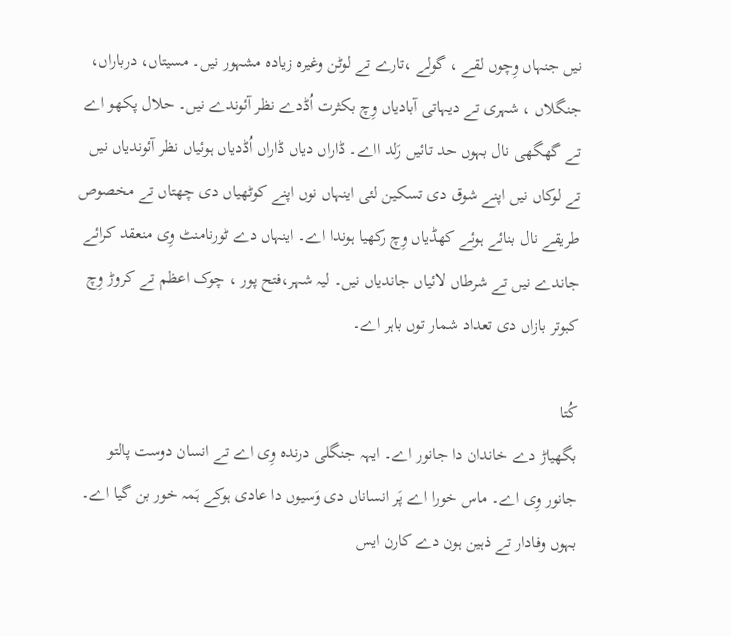نیں جنہاں وِچوں لقے ، گولے ،تارے تے لوٹن وغیرہ زیادہ مشہور نیں۔ مسیتاں، درباراں، جنگلاں ، شہری تے دیہاتی آبادیاں وِچ بکثرت اُڈدے نظر آئوندے نیں۔ حلال پکھو اے تے گھگھی نال بہوں حد تائیں رَلد ااے۔ ڈاراں دیاں ڈاراں اُڈدیاں ہوئیاں نظر آئوندیاں نیں تے لوکاں نیں اپنے شوق دی تسکین لئی اینہاں نوں اپنے کوٹھیاں دی چھتاں تے مخصوص طریقے نال بنائے ہوئے کھڈیاں وِچ رکھیا ہوندا اے۔ اینہاں دے ٹورنامنٹ وِی منعقد کرائے جاندے نیں تے شرطاں لائیاں جاندیاں نیں۔ لیہ شہر،فتح پور ، چوک اعظم تے کروڑ وِچ کبوتر بازاں دی تعداد شمار توں باہر اے۔

کُتا
بگھیاڑ دے خاندان دا جانور اے۔ ایہہ جنگلی درندہ وِی اے تے انسان دوست پالتو جانور وِی اے۔ ماس خورا اے پَر انساناں دی وَسیوں دا عادی ہوکے ہَمہ خور بن گیا اے۔ بہوں وفادار تے ذہین ہون دے کارن ایس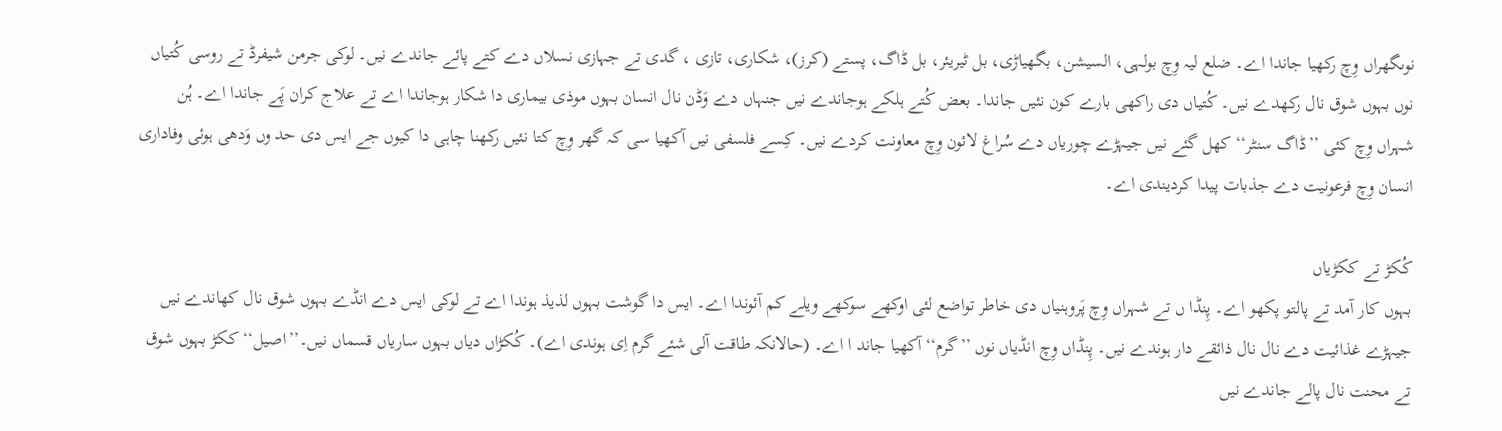نوںگھراں وِچ رکھیا جاندا اے۔ ضلع لیہ وِچ بولہی، السیشن، بگھیاڑی، بل ٹیریئر، بل ڈاگ، پستے (کرز)، شکاری، تازی ، گدی تے جہازی نسلاں دے کتے پائے جاندے نیں۔ لوکی جرمن شیفرڈ تے روسی کُتیاں نوں بہوں شوق نال رکھدے نیں۔ کُتیاں دی راکھی بارے کون نئیں جاندا۔ بعض کُتے ہلکے ہوجاندے نیں جنہاں دے وَڈن نال انسان بہوں موذی بیماری دا شکار ہوجاندا اے تے علاج کران پَے جاندا اے۔ ہُن شہراں وِچ کئی ’’ڈاگ سنٹر‘‘ کھل گئے نیں جیہڑے چوریاں دے سُراغ لائون وِچ معاونت کردے نیں۔ کِسے فلسفی نیں آکھیا سی کہ گھر وِچ کتا نئیں رکھنا چاہی دا کیوں جے ایس دی حد وں وَدھی ہوئی وفاداری انسان وِچ فرعونیت دے جذبات پیدا کردیندی اے۔

کُکڑ تے ککڑیاں
بہوں کار آمد تے پالتو پکھو اے۔ پِنڈا ں تے شہراں وِچ پَروہنیاں دی خاطر تواضع لئی اوکھے سوکھے ویلے کم آئوندا اے۔ ایس دا گوشت بہوں لذیذ ہوندا اے تے لوکی ایس دے انڈے بہوں شوق نال کھاندے نیں جیہڑے غذائیت دے نال نال ذائقے دار ہوندے نیں۔ پِنڈاں وِچ انڈیاں نوں ’’گرم‘‘ آکھیا جاند ا اے۔ (حالانکہ طاقت آلی شئے گرم اِی ہوندی اے)۔ کُکڑاں دیاں بہوں ساریاں قسماں نیں۔’’اصیل‘‘ ککڑ بہوں شوق تے محنت نال پالے جاندے نیں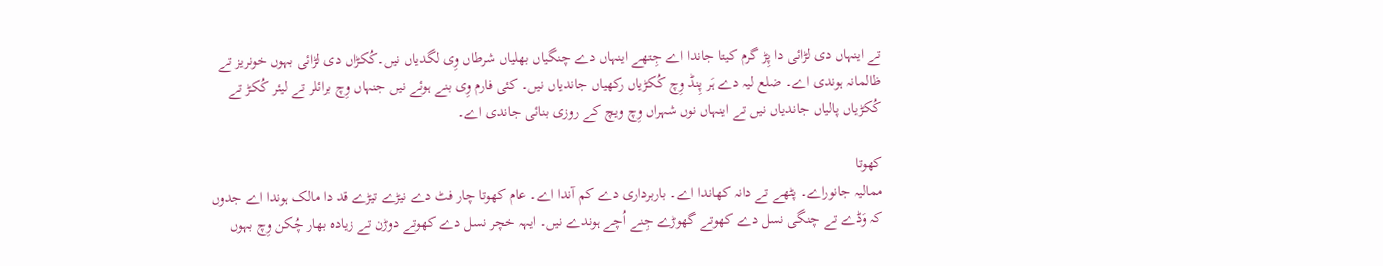تے اینہاں دی لڑائی دا پِڑ گرم کیتا جاندا اے جِتھے اینہاں دے چنگیاں بھلیاں شرطاں وِی لگدیاں نیں۔کُکڑاں دی لڑائی بہوں خونریز تے ظالمانہ ہوندی اے۔ ضلع لیہ دے ہَر پِنڈ وِچ کُکڑیاں رکھیاں جاندیاں نیں۔ کئی فارم وِی بنے ہوئے نیں جنہاں وِچ برائلر تے لیئر کُکڑ تے کُکڑیاں پالیاں جاندیاں نیں تے اینہاں نوں شہراں وِچ ویچ کے روزی بنائی جاندی اے۔

کھوتا
ممالیہ جانوراے۔ پٹھے تے دانہ کھاندا اے۔ باربرداری دے کم آندا اے۔ عام کھوتا چار فٹ دے نیڑے تیڑے قد دا مالک ہوندا اے جدوں کہ وَڈے تے چنگی نسل دے کھوتے گھوڑے جِنے اُچے ہوندے نیں۔ ایہہ خچر نسل دے کھوتے دوڑن تے زیادہ بھار چُکن وِچ بہوں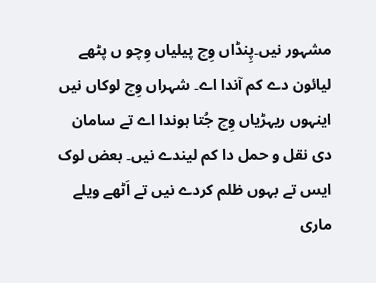مشہور نیں۔پِنڈاں وِچ پیلیاں وِچو ں پٹھے لیائون دے کم آندا اے۔ شہراں وِچ لوکاں نیں اینہوں ریہڑیاں وِچ جُتا ہوندا اے تے سامان دی نقل و حمل دا کم لیندے نیں۔ بعض لوک ایس تے بہوں ظلم کردے نیں تے اَٹھے ویلے ماری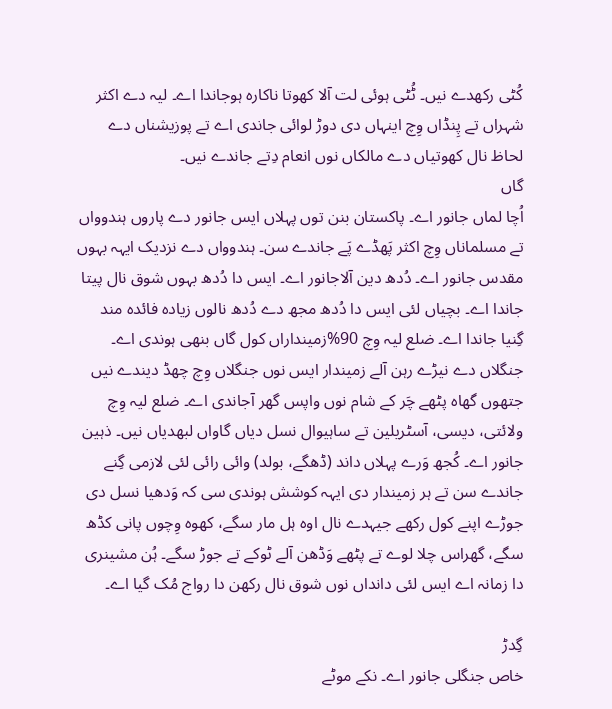کُٹی رکھدے نیں۔ ٹُٹی ہوئی لت آلا کھوتا ناکارہ ہوجاندا اے۔ لیہ دے اکثر شہراں تے پِنڈاں وِچ اینہاں دی دوڑ لوائی جاندی اے تے پوزیشناں دے لحاظ نال کھوتیاں دے مالکاں نوں انعام دِتے جاندے نیں۔
گاں
اُچا لماں جانور اے۔ پاکستان بنن توں پہلاں ایس جانور دے پاروں ہندوواں تے مسلماناں وِچ اکثر پَھڈے پَے جاندے سن۔ ہندوواں دے نزدیک ایہہ بہوں مقدس جانور اے۔ دُدھ دین آلاجانور اے۔ ایس دا دُدھ بہوں شوق نال پیتا جاندا اے۔ بچیاں لئی ایس دا دُدھ مجھ دے دُدھ نالوں زیادہ فائدہ مند گِنیا جاندا اے۔ ضلع لیہ وِچ 90%زمینداراں کول گاں بنھی ہوندی اے۔ جنگلاں دے نیڑے رہن آلے زمیندار ایس نوں جنگلاں وِچ چھڈ دیندے نیں جتھوں گھاہ پٹھے چَر کے شام نوں واپس گھر آجاندی اے۔ ضلع لیہ وِچ ولائتی، دیسی، آسٹریلین تے ساہیوال نسل دیاں گاواں لبھدیاں نیں۔ ذہین جانور اے۔ کُجھ وَرے پہلاں داند (ڈھگے، بولد) وائی رائی لئی لازمی گِنے جاندے سن تے ہر زمیندار دی ایہہ کوشش ہوندی سی کہ وَدھیا نسل دی جوڑے اپنے کول رکھے جیہدے نال اوہ ہل مار سگے، کھوہ وِچوں پانی کڈھ سگے، گھراس چلا لوے تے پٹھے وَڈھن آلے ٹوکے تے جوڑ سگے۔ ہُن مشینری دا زمانہ اے ایس لئی دانداں نوں شوق نال رکھن دا رواج مُک گیا اے۔

گِدڑ
خاص جنگلی جانور اے۔ نکے موٹے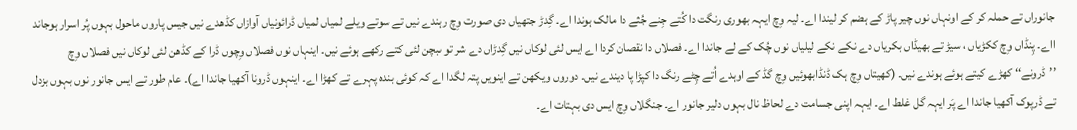جانوراں تے حملہ کر کے اونہاں نوں چیر پاڑ کے ہضم کر لیندا اے۔ لیہ وِچ ایہہ بھوری رنگت دا کُتے جِنے جُثے دا مالک ہوندا اے۔ گِدڑ جتھیاں دی صورت وِچ رہندے نیں تے سوتے ویلے لمیاں لمیاں ڈرائونیاں آوازاں کڈھدے نیں جیس پاروں ماحول بہوں پُر اسرار ہوجاند ااے۔ پِنڈاں وِچ ککڑیاں ، سیڑ تے بھیڈاں بکریاں دے نکے نکے لیلیاں نوں چُک کے لے جاندا اے۔ فصلاں دا نقصان کردا اے ایس لئی لوکاں نیں گِدڑاں دے شر تو ںبچن لئی کتے رکھے ہوئے نیں۔ اینہاں نوں فصلاں وِچوں ڈرا کے کڈھن لئی لوکاں نیں فصلاں وِچ ’’ڈرونے‘‘ کھڑے کیتے ہوئے ہوندے نیں۔ (کھیتاں وِچ ہک ڈنڈابھوئیں وِچ گڈ کے اوہدے اُتے چِٹے رنگ دا کپڑا پا دیندے نیں۔ دوروں ویکھن تے اینویں پتہ لگدا اے کہ کوئی بندہ پہرے تے کھڑا اے۔ اینہوں ڈرونا آکھیا جاندا اے)۔ عام طور تے ایس جانور نوں بہوں بزدل تے ڈرپوک آکھیا جاندا اے پَر ایہہ گل غلط اے۔ ایہہ اپنی جسامت دے لحاظ نال بہوں دلیر جانور اے۔ جنگلاں وِچ ایس دی بہتات اے۔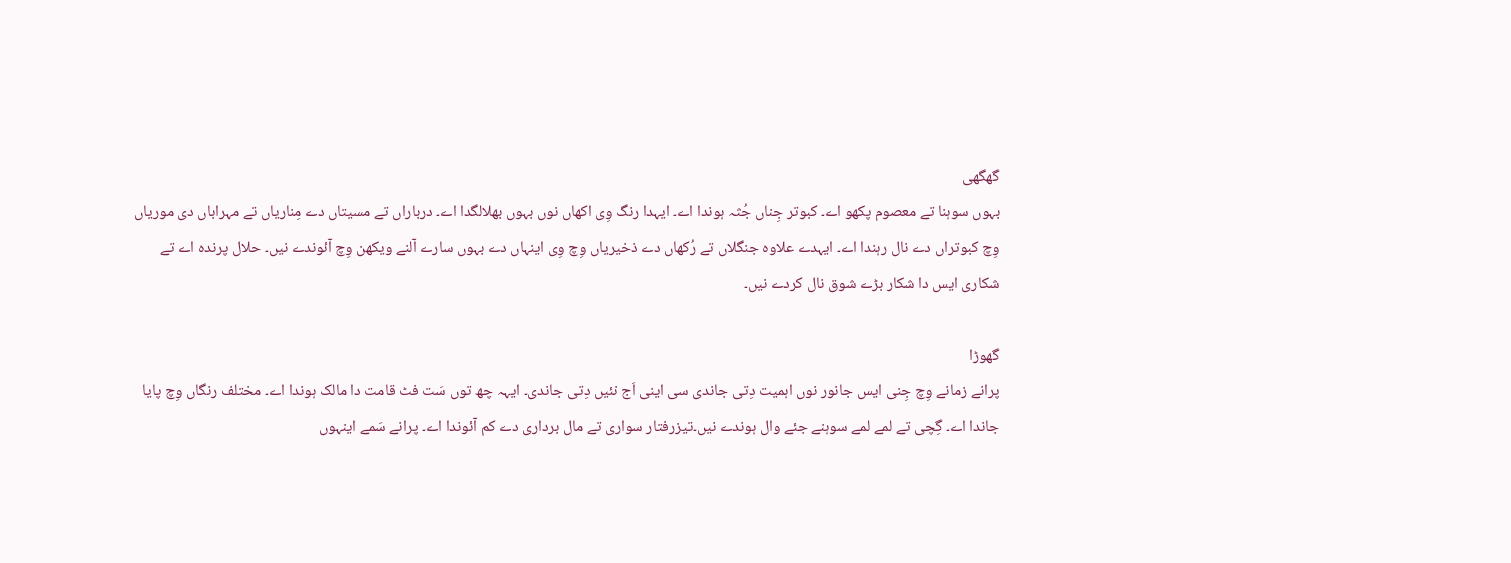گھگھی
بہوں سوہنا تے معصوم پکھو اے۔ کبوتر جِناں جُثہ ہوندا اے۔ ایہدا رنگ وِی اکھاں نوں بہوں بھلالگدا اے۔ درباراں تے مسیتاں دے مِناریاں تے مہراباں دی موریاں وِچ کبوتراں دے نال رہندا اے۔ ایہدے علاوہ جنگلاں تے رُکھاں دے ذخیریاں وِچ وِی اینہاں دے بہوں سارے آلنے ویکھن وِچ آئوندے نیں۔ حلال پرندہ اے تے شکاری ایس دا شکار بڑے شوق نال کردے نیں۔

گھوڑا
پرانے زمانے وِچ جِنی ایس جانور نوں اہمیت دِتی جاندی سی اینی اَج نئیں دِتی جاندی۔ ایہہ چھ توں سَت فٹ قامت دا مالک ہوندا اے۔ مختلف رنگاں وِچ پایا جاندا اے۔ گِچی تے لمے لمے سوہنے جئے وال ہوندے نیں۔تیزرفتار سواری تے مال برداری دے کم آئوندا اے۔ پرانے سَمے اینہوں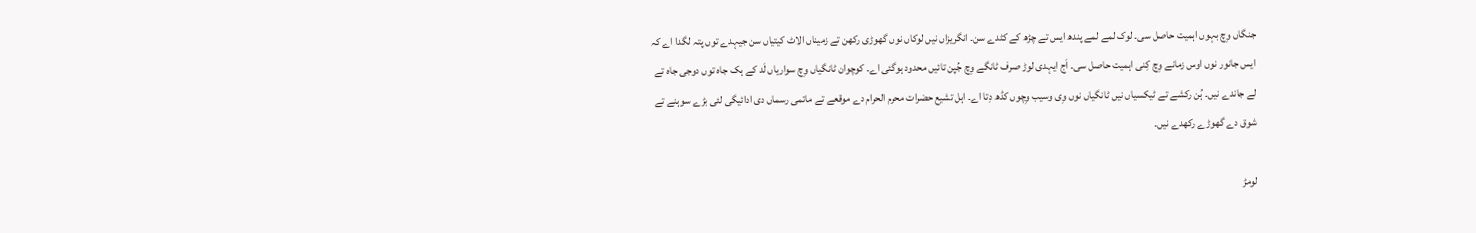جنگاں وِچ بہوں اہمیت حاصل سی۔ لوک لمے لمے پندھ ایس تے چڑھ کے کٹدے سن۔ انگریزاں نیں لوکاں نوں گھوڑی رکھن تے زمیناں الاٹ کیتیاں سن جیہدے توں پتہ لگدا اے کہ ایس جانور نوں اوس زمانے وِچ کِنی اہمیت حاصل سی۔ اَج ایہدی لوڑ صرف ٹانگے وِچ جُپن تائیں محدود ہوگئی اے۔ کوچوان ٹانگیاں وِچ سواریاں لَد کے ہک جاہ توں دوجی جاہ تے لے جاندے نیں۔ ہُن رکشے تے ٹیکسیاں نیں ٹانگیاں نوں وِی وسیب وِچوں کڈھ دِتا اے۔ اہل تشیع حضرات محرم الحرام دے موقعے تے ماتمی رسماں دی ادائیگی لئی بڑے سوہنے تے شوق دے گھوڑے رکھدے نیں۔

لومڑ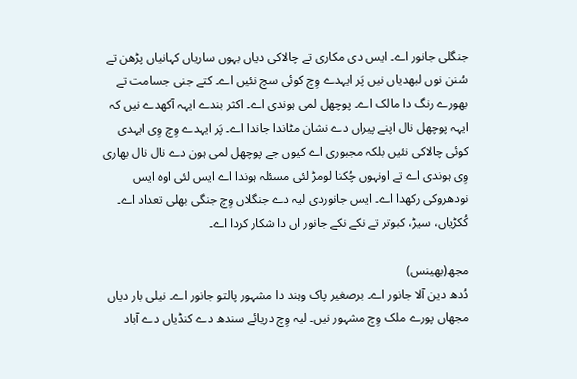جنگلی جانور اے۔ ایس دی مکاری تے چالاکی دیاں بہوں ساریاں کہانیاں پڑھن تے سُنن نوں لبھدیاں نیں پَر ایہدے وِچ کوئی سچ نئیں اے۔ کتے جنی جسامت تے بھورے رنگ دا مالک اے۔ پوچھل لمی ہوندی اے۔ اکثر بندے ایہہ آکھدے نیں کہ ایہہ پوچھل نال اپنے پیراں دے نشان مٹاندا جاندا اے۔ پَر ایہدے وِچ وِی ایہدی کوئی چالاکی نئیں بلکہ مجبوری اے کیوں جے پوچھل لمی ہون دے نال نال بھاری وِی ہوندی اے تے اونہوں چُکنا لومڑ لئی مسئلہ ہوندا اے ایس لئی اوہ ایس نودھروکی رکھدا اے۔ ایس جانوردی لیہ دے جنگلاں وِچ جنگی بھلی تعداد اے۔ کُکڑیاں، سیڑ، کبوتر تے نکے نکے جانور اں دا شکار کردا اے۔

مجھ(بھینس)
دُدھ دین آلا جانور اے۔ برصغیر پاک وہند دا مشہور پالتو جانور اے۔ نیلی بار دیاں مجھاں پورے ملک وِچ مشہور نیں۔ لیہ وِچ دریائے سندھ دے کنڈیاں دے آباد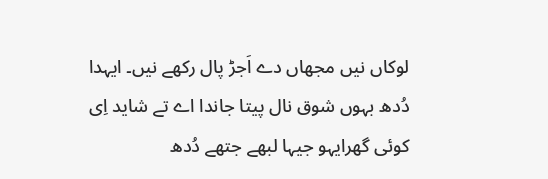لوکاں نیں مجھاں دے اَجڑ پال رکھے نیں۔ ایہدا دُدھ بہوں شوق نال پیتا جاندا اے تے شاید اِی کوئی گھرایہو جیہا لبھے جتھے دُدھ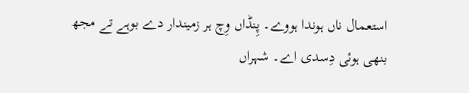استعمال ناں ہوندا ہووے۔ پِنڈاں وِچ ہر زمیندار دے بوہے تے مجھ بنھی ہوئی دِسدی اے۔ شہراں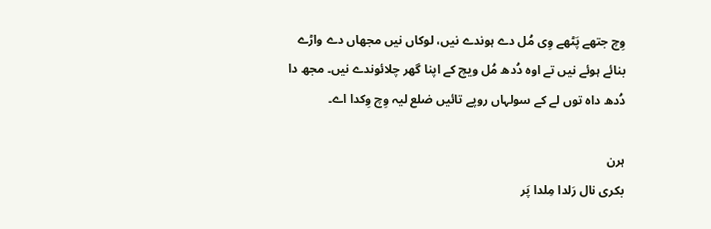وِچ جتھے پَٹھے وِی مُل دے ہوندے نیں، لوکاں نیں مجھاں دے واڑے بنائے ہوئے نیں تے اوہ دُدھ مُل ویچ کے اپنا گھر چلائوندے نیں۔ مجھ دا دُدھ داہ توں لے کے سولہاں روپے تائیں ضلع لیہ وِچ وِکدا اے۔

ہرن
بکری نال رَلدا مِلدا پَر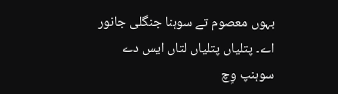بہوں معصوم تے سوہنا جنگلی جانور اے۔ پتلیاں پتلیاں لتاں ایس دے سوہنپ وِچ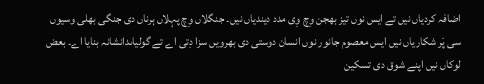اضافہ کردیاں نیں تے ایس نوں تیز بھجن وِچ وِی مدد دیندیاں نیں۔ جنگلاں وِچ پہلاں ہرناں دی جنگی بھلی وسیوں سی پَر شکاریاں نیں ایس معصوم جانور نوں انسان دوستی دی بھرویں سزا دِتی اے تے گولیاںدانشانہ بنایا اے۔ بعض لوکاں نیں اپنے شوق دی تسکین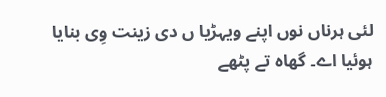لئی ہرناں نوں اپنے ویہڑیا ں دی زینت وِی بنایا ہوئیا اے۔ گھاہ تے پٹھے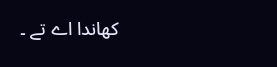کھاندا اے تے ۔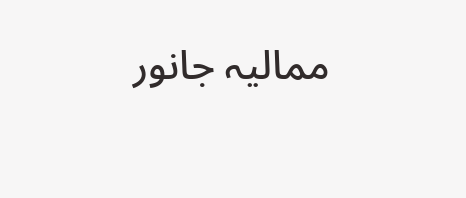ممالیہ جانور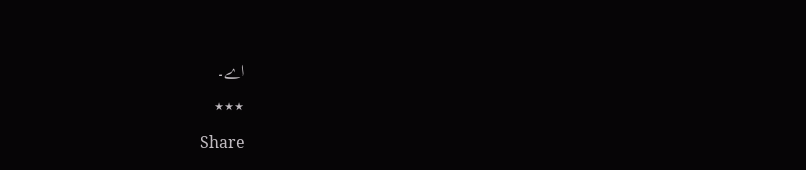اے۔

٭٭٭

Share